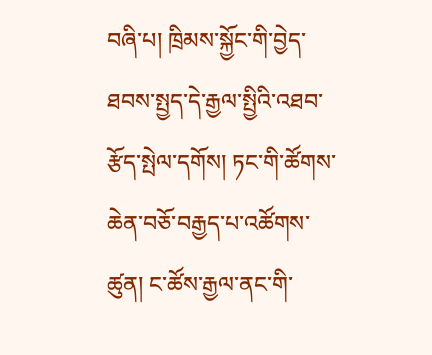བཞི་པ། ཁྲིམས་སྐྱོང་གི་བྱེད་ཐབས་སྤྱད་དེ་རྒྱལ་སྤྱིའི་འཐབ་རྩོད་སྤེལ་དགོས། ཏང་གི་ཚོགས་ཆེན་བཅོ་བརྒྱད་པ་འཚོགས་ཚུན། ང་ཚོས་རྒྱལ་ནང་གི་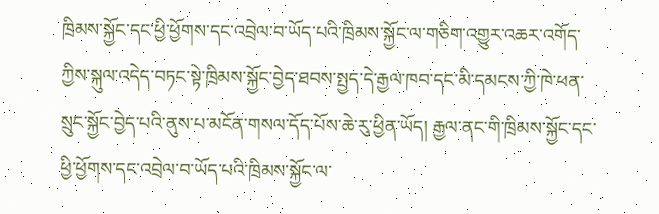ཁྲིམས་སྐྱོང་དང་ཕྱི་ཕྱོགས་དང་འབྲེལ་བ་ཡོད་པའི་ཁྲིམས་སྐྱོང་ལ་གཅིག་འགྱུར་འཆར་འགོད་ཀྱིས་སྐུལ་འདེད་བཏང་སྟེ་ཁྲིམས་སྐྱོང་བྱེད་ཐབས་སྤྱད་དེ་རྒྱལ་ཁབ་དང་མི་དམངས་ཀྱི་ཁེ་ཕན་སྲུང་སྐྱོང་བྱེད་པའི་ནུས་པ་མངོན་གསལ་དོད་པོས་ཆེ་རུ་ཕྱིན་ཡོད། རྒྱལ་ནང་གི་ཁྲིམས་སྐྱོང་དང་ཕྱི་ཕྱོགས་དང་འབྲེལ་བ་ཡོད་པའི་ཁྲིམས་སྐྱོང་ལ་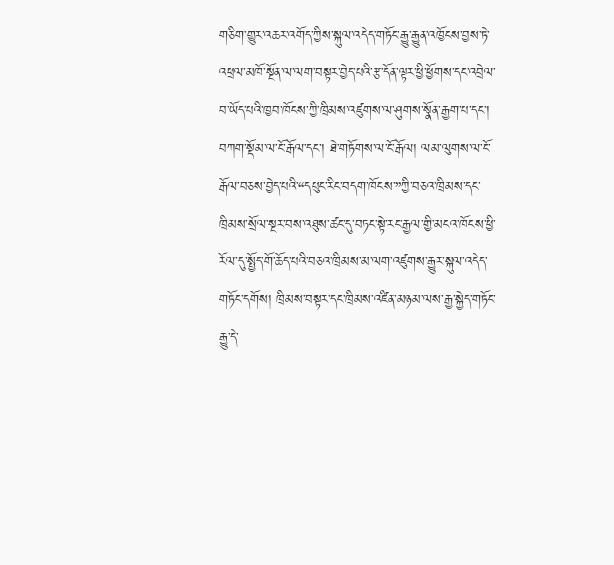གཅིག་གྱུར་འཆར་འགོད་ཀྱིས་སྐུལ་འདེད་གཏོང་རྒྱུ་རྒྱུན་འཁྱོངས་བྱས་ཏེ་འཕྲལ་མཁོ་སྔོན་ལ་ལག་བསྟར་བྱེད་པའི་རྩ་དོན་ལྟར་ཕྱི་ཕྱོགས་དང་འབྲེལ་བ་ཡོད་པའི་ཁྱབ་ཁོངས་ཀྱི་ཁྲིམས་འཛུགས་ལ་ཤུགས་སྣོན་རྒྱག་པ་དང་། བཀག་སྡོམ་ལ་ངོ་རྒོལ་དང་། ཐེ་གཏོགས་ལ་ངོ་རྒོལ། ལམ་ལུགས་ལ་ངོ་རྒོལ་བཅས་བྱེད་པའི་“དཔུང་རིང་བདག་ཁོངས་”ཀྱི་བཅའ་ཁྲིམས་དང་ཁྲིམས་སྲོལ་སྔར་བས་འཐུས་ཚང་དུ་བཏང་སྟེ་རང་རྒྱལ་གྱི་མངའ་ཁོངས་ཕྱི་རོལ་དུ་སྤྱོད་གོ་ཆོད་པའི་བཅའ་ཁྲིམས་མ་ལག་འཛུགས་རྒྱུར་སྐུལ་འདེད་གཏོང་དགོས། ཁྲིམས་བསྟར་དང་ཁྲིམས་འཛིན་མཉམ་ལས་རྒྱ་སྐྱེད་གཏོང་རྒྱུ་དེ་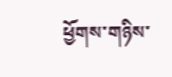ཕྱོགས་གཉིས་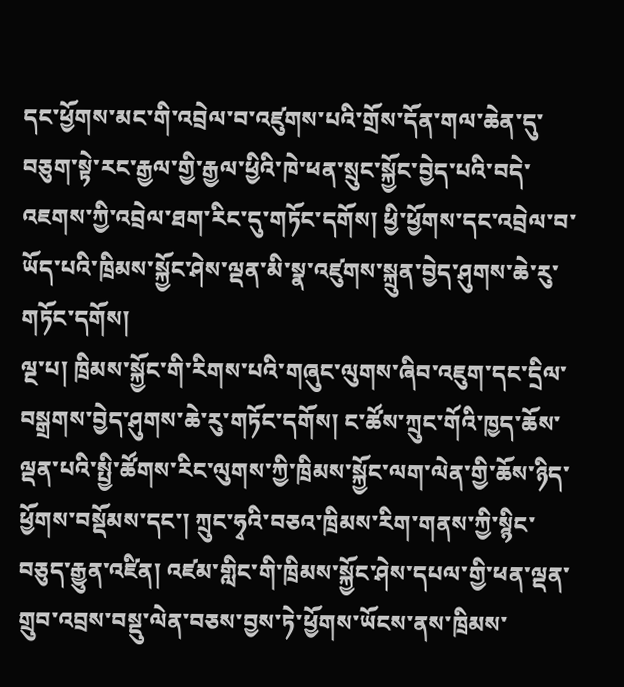དང་ཕྱོགས་མང་གི་འབྲེལ་བ་འཛུགས་པའི་གྲོས་དོན་གལ་ཆེན་དུ་བཅུག་སྟེ་རང་རྒྱལ་གྱི་རྒྱལ་ཕྱིའི་ཁེ་ཕན་སྲུང་སྐྱོང་བྱེད་པའི་བདེ་འཇགས་ཀྱི་འབྲེལ་ཐག་རིང་དུ་གཏོང་དགོས། ཕྱི་ཕྱོགས་དང་འབྲེལ་བ་ཡོད་པའི་ཁྲིམས་སྐྱོང་ཤེས་ལྡན་མི་སྣ་འཛུགས་སྐྲུན་བྱེད་ཤུགས་ཆེ་རུ་གཏོང་དགོས།
ལྔ་པ། ཁྲིམས་སྐྱོང་གི་རིགས་པའི་གཞུང་ལུགས་ཞིབ་འཇུག་དང་དྲིལ་བསྒྲགས་བྱེད་ཤུགས་ཆེ་རུ་གཏོང་དགོས། ང་ཚོས་ཀྲུང་གོའི་ཁྱད་ཆོས་ལྡན་པའི་སྤྱི་ཚོགས་རིང་ལུགས་ཀྱི་ཁྲིམས་སྐྱོང་ལག་ལེན་གྱི་ཆོས་ཉིད་ཕྱོགས་བསྡོམས་དང་། ཀྲུང་ཧྭའི་བཅའ་ཁྲིམས་རིག་གནས་ཀྱི་སྙིང་བཅུད་རྒྱུན་འཛིན། འཛམ་གླིང་གི་ཁྲིམས་སྐྱོང་ཤེས་དཔལ་གྱི་ཕན་ལྡན་གྲུབ་འབྲས་བསྡུ་ལེན་བཅས་བྱས་ཏེ་ཕྱོགས་ཡོངས་ནས་ཁྲིམས་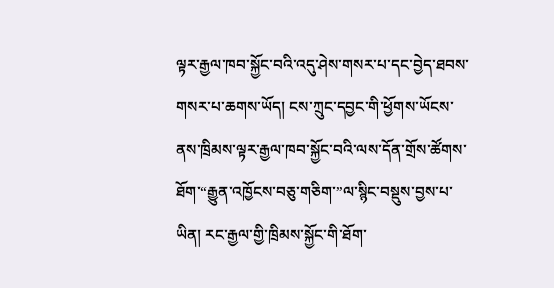ལྟར་རྒྱལ་ཁབ་སྐྱོང་བའི་འདུ་ཤེས་གསར་པ་དང་བྱེད་ཐབས་གསར་པ་ཆགས་ཡོད། ངས་ཀྲུང་དབྱང་གི་ཕྱོགས་ཡོངས་ནས་ཁྲིམས་ལྟར་རྒྱལ་ཁབ་སྐྱོང་བའི་ལས་དོན་གྲོས་ཚོགས་ཐོག་“རྒྱུན་འཁྱོངས་བཅུ་གཅིག་”ལ་སྙིང་བསྡུས་བྱས་པ་ཡིན། རང་རྒྱལ་གྱི་ཁྲིམས་སྐྱོང་གི་ཐོག་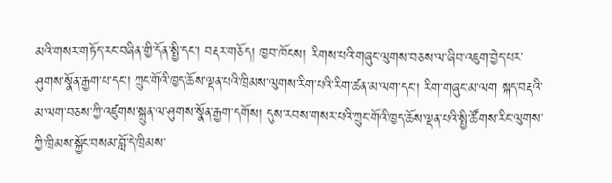མའི་གསར་གཏོད་རང་བཞིན་གྱི་དོན་སྤྱི་དང་། བརྡར་གཅོད། ཁྱབ་ཁོངས། རིགས་པའི་གཞུང་ལུགས་བཅས་ལ་ཞིབ་འཇུག་བྱེད་པར་ཤུགས་སྣོན་རྒྱག་པ་དང་། ཀྲུང་གོའི་ཁྱད་ཆོས་ལྡན་པའི་ཁྲིམས་ལུགས་རིག་པའི་རིག་ཚན་མ་ལག་དང་། རིག་གཞུང་མ་ལག སྐད་བརྡའི་མ་ལག་བཅས་ཀྱི་འཛུགས་སྐྲུན་ལ་ཤུགས་སྣོན་རྒྱག་དགོས། དུས་རབས་གསར་པའི་ཀྲུང་གོའི་ཁྱད་ཆོས་ལྡན་པའི་སྤྱི་ཚོགས་རིང་ལུགས་ཀྱི་ཁྲིམས་སྐྱོང་བསམ་བློ་དེ་ཁྲིམས་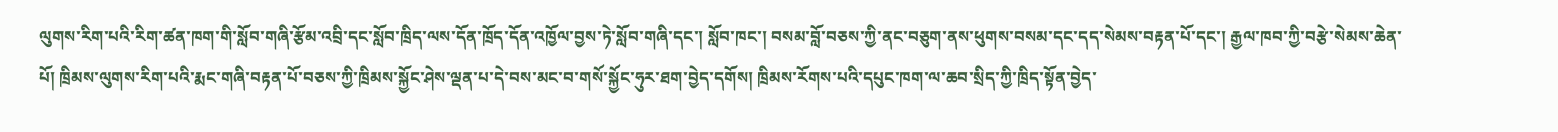ལུགས་རིག་པའི་རིག་ཚན་ཁག་གི་སློབ་གཞི་རྩོམ་འབྲི་དང་སློབ་ཁྲིད་ལས་དོན་ཁྲོད་དོན་འཁྱོལ་བྱས་ཏེ་སློབ་གཞི་དང་། སློབ་ཁང་། བསམ་བློ་བཅས་ཀྱི་ནང་བཅུག་ནས་ཕུགས་བསམ་དང་དད་སེམས་བརྟན་པོ་དང་། རྒྱལ་ཁབ་ཀྱི་བརྩེ་སེམས་ཆེན་པོ། ཁྲིམས་ལུགས་རིག་པའི་རྨང་གཞི་བརྟན་པོ་བཅས་ཀྱི་ཁྲིམས་སྐྱོང་ཤེས་ལྡན་པ་དེ་བས་མང་བ་གསོ་སྐྱོང་ཧུར་ཐག་བྱེད་དགོས། ཁྲིམས་རོགས་པའི་དཔུང་ཁག་ལ་ཆབ་སྲིད་ཀྱི་ཁྲིད་སྟོན་བྱེད་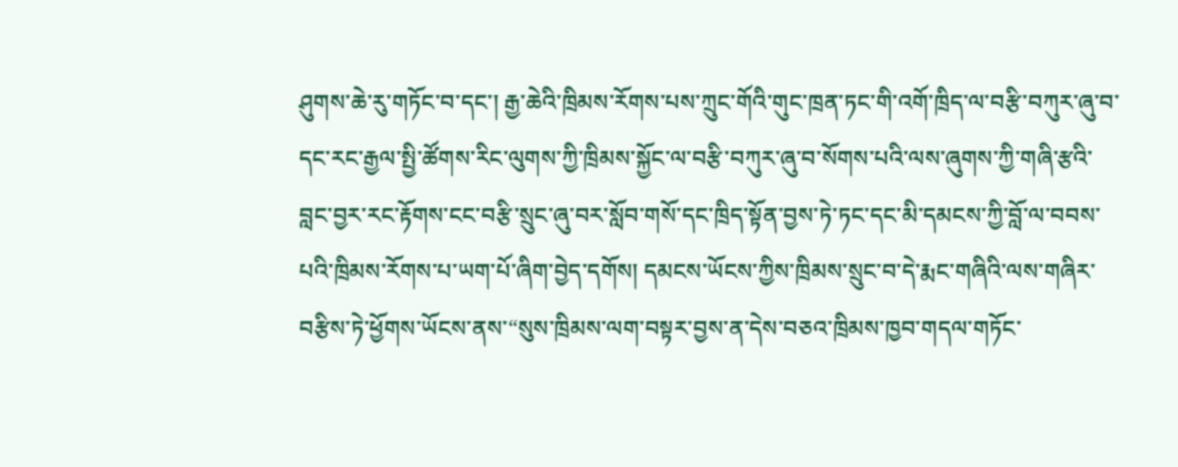ཤུགས་ཆེ་རུ་གཏོང་བ་དང་། རྒྱ་ཆེའི་ཁྲིམས་རོགས་པས་ཀྲུང་གོའི་གུང་ཁྲན་ཏང་གི་འགོ་ཁྲིད་ལ་བརྩི་བཀུར་ཞུ་བ་དང་རང་རྒྱལ་སྤྱི་ཚོགས་རིང་ལུགས་ཀྱི་ཁྲིམས་སྐྱོང་ལ་བརྩི་བཀུར་ཞུ་བ་སོགས་པའི་ལས་ཞུགས་ཀྱི་གཞི་རྩའི་བླང་བྱར་རང་རྟོགས་ངང་བརྩི་སྲུང་ཞུ་བར་སློབ་གསོ་དང་ཁྲིད་སྟོན་བྱས་ཏེ་ཏང་དང་མི་དམངས་ཀྱི་བློ་ལ་བབས་པའི་ཁྲིམས་རོགས་པ་ཡག་པོ་ཞིག་བྱེད་དགོས། དམངས་ཡོངས་ཀྱིས་ཁྲིམས་སྲུང་བ་དེ་རྨང་གཞིའི་ལས་གཞིར་བརྩིས་ཏེ་ཕྱོགས་ཡོངས་ནས་“སུས་ཁྲིམས་ལག་བསྟར་བྱས་ན་དེས་བཅའ་ཁྲིམས་ཁྱབ་གདལ་གཏོང་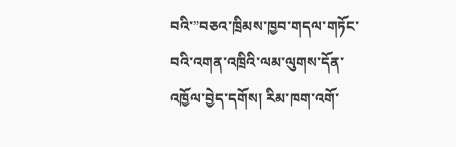བའི་”བཅའ་ཁྲིམས་ཁྱབ་གདལ་གཏོང་བའི་འགན་འཁྲིའི་ལམ་ལུགས་དོན་འཁྱོལ་བྱེད་དགོས། རིམ་ཁག་འགོ་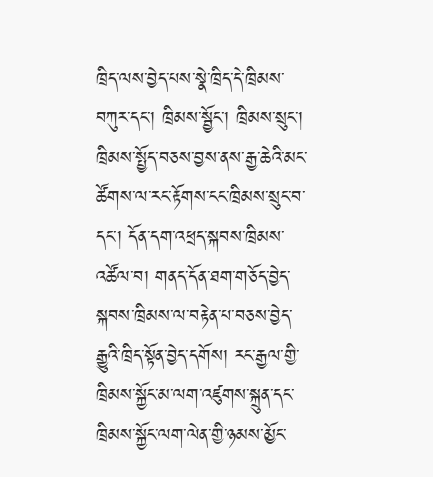ཁྲིད་ལས་བྱེད་པས་སྣེ་ཁྲིད་དེ་ཁྲིམས་བཀུར་དང་། ཁྲིམས་སྦྱོང་། ཁྲིམས་སྲུང་། ཁྲིམས་སྤྱོད་བཅས་བྱས་ནས་རྒྱ་ཆེའི་མང་ཚོགས་ལ་རང་རྟོགས་ངང་ཁྲིམས་སྲུང་བ་དང་། དོན་དག་འཕྲད་སྐབས་ཁྲིམས་འཚོལ་བ། གནད་དོན་ཐག་གཅོད་བྱེད་སྐབས་ཁྲིམས་ལ་བརྟེན་པ་བཅས་བྱེད་རྒྱུའི་ཁྲིད་སྟོན་བྱེད་དགོས། རང་རྒྱལ་གྱི་ཁྲིམས་སྐྱོང་མ་ལག་འཛུགས་སྐྲུན་དང་ཁྲིམས་སྐྱོང་ལག་ལེན་གྱི་ཉམས་མྱོང་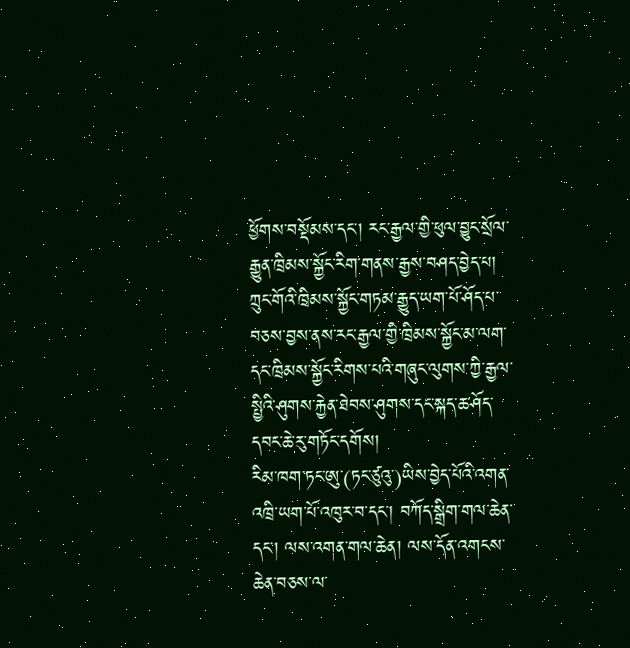ཕྱོགས་བསྡོམས་དང་། རང་རྒྱལ་གྱི་ཕུལ་བྱུང་སྲོལ་རྒྱུན་ཁྲིམས་སྐྱོང་རིག་གནས་རྒྱས་བཤད་བྱེད་པ། ཀྲུང་གོའི་ཁྲིམས་སྐྱོང་གཏམ་རྒྱུད་ཡག་པོ་ཤོད་པ་བཅས་བྱས་ནས་རང་རྒྱལ་གྱི་ཁྲིམས་སྐྱོང་མ་ལག་དང་ཁྲིམས་སྐྱོང་རིགས་པའི་གཞུང་ལུགས་ཀྱི་རྒྱལ་སྤྱིའི་ཤུགས་རྐྱེན་ཐེབས་ཤུགས་དང་སྐད་ཆ་ཤོད་དབང་ཆེ་རུ་གཏོང་དགོས།
རིམ་ཁག་ཏང་ཨུ་(ཏང་ཙུའུ་)ཡིས་བྱེད་པོའི་འགན་འཁྲི་ཡག་པོ་འཁུར་བ་དང་། བཀོད་སྒྲིག་གལ་ཆེན་དང་། ལས་འགན་གལ་ཆེན། ལས་དོན་འགངས་ཆེན་བཅས་ལ་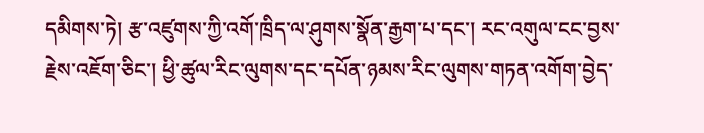དམིགས་ཏེ། རྩ་འཛུགས་ཀྱི་འགོ་ཁྲིད་ལ་ཤུགས་སྣོན་རྒྱག་པ་དང་། རང་འགུལ་ངང་བྱས་རྗེས་འཇོག་ཅིང་། ཕྱི་ཚུལ་རིང་ལུགས་དང་དཔོན་ཉམས་རིང་ལུགས་གཏན་འགོག་བྱེད་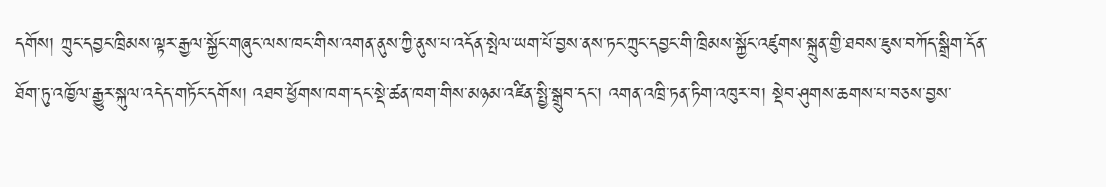དགོས། ཀྲུང་དབྱང་ཁྲིམས་ལྟར་རྒྱལ་སྐྱོང་གཞུང་ལས་ཁང་གིས་འགན་ནུས་ཀྱི་ནུས་པ་འདོན་སྤེལ་ཡག་པོ་བྱས་ནས་ཏང་ཀྲུང་དབྱང་གི་ཁྲིམས་སྐྱོང་འཛུགས་སྐྲུན་གྱི་ཐབས་ཇུས་བཀོད་སྒྲིག་དོན་ཐོག་ཏུ་འཁྱོལ་རྒྱུར་སྐུལ་འདེད་གཏོང་དགོས། འཐབ་ཕྱོགས་ཁག་དང་སྡེ་ཚན་ཁག་གིས་མཉམ་འཛིན་སྤྱི་སྒྲུབ་དང་། འགན་འཁྲི་ཏན་ཏིག་འཁུར་བ། སྡེབ་ཤུགས་ཆགས་པ་བཅས་བྱས་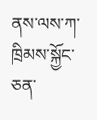ནས་ལས་ཀ་ཁྲིམས་སྐྱོང་ཅན་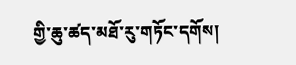གྱི་ཆུ་ཚད་མཐོ་རུ་གཏོང་དགོས།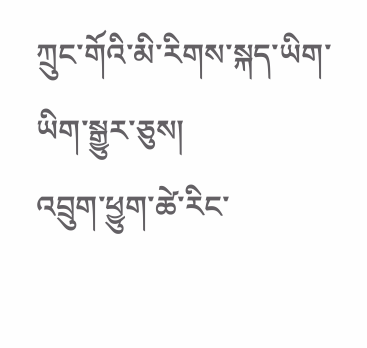ཀྲུང་གོའི་མི་རིགས་སྐད་ཡིག་ཡིག་སྒྱུར་ཅུས།
འབྲུག་ཕྱུག་ཚེ་རིང་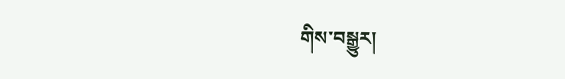གིས་བསྒྱུར།